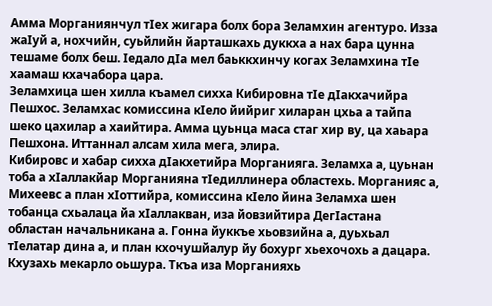Амма Морганиянчул тIех жигара болх бора Зеламхин агентуро. Изза жаIуй а, нохчийн, суьйлийн йарташкахь дуккха а нах бара цунна тешаме болх беш. Iедало дIа мел баьккхинчу когах Зеламхина тIе хаамаш кхачабора цара.
Зеламхица шен хилла къамел сихха Кибировна тIе дIакхачийра Пешхос. Зеламхас комиссина кIело йийриг хиларан цхьа а тайпа шеко цахилар а хаийтира. Амма цуьнца маса стаг хир ву, ца хаьара Пешхона. Иттаннал алсам хила мега, элира.
Кибировс и хабар сихха дIакхетийра Морганияга. Зеламха а, цуьнан тоба а хIаллакйар Морганияна тIедиллинера областехь. Морганияс а, Михеевс а план хIоттийра, комиссина кIело йина Зеламха шен тобанца схьалаца йа хIаллакван, иза йовзийтира ДегIастана областан начальникана а. Гонна йуккъе хьовзийна а, дуьхьал тIелатар дина а, и план кхочушйалур йу бохург хьехочохь а дацара. Кхузахь мекарло оьшура. Ткъа иза Морганияхь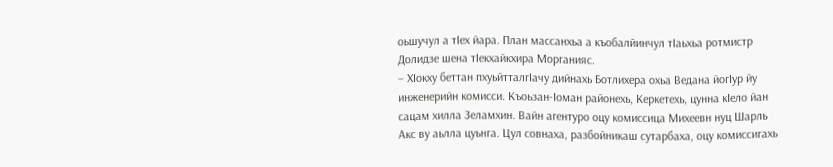оьшучул а тIех йара. План массанхьа а къобалйинчул тIаьхьа ротмистр Долидзе шена тIекхайкхира Морганияс.
– ХIокху беттан пхуьйтталгIачу дийнахь Ботлихера охьа Ведана йогIур йу инженерийн комисси. Къоьзан-Iоман районехь, Керкетехь, цунна кIело йан сацам хилла Зеламхин. Вайн агентуро оцу комиссица Михеевн нуц Шарль Акс ву аьлла цуьнга. Цул совнаха, разбойникаш сутарбаха, оцу комиссигахь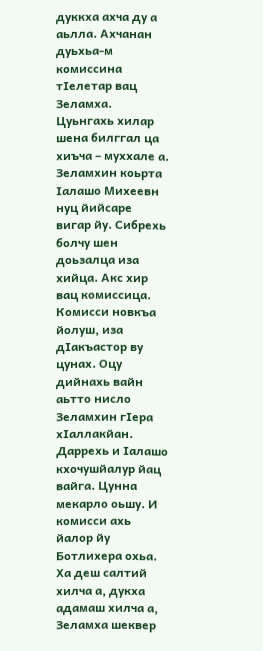дуккха ахча ду а аьлла. Ахчанан дуьхьа-м комиссина тIелетар вац Зеламха. Цуьнгахь хилар шена билггал ца хиъча – муххале а. Зеламхин коьрта Iалашо Михеевн нуц йийсаре вигар йу. Сибрехь болчу шен доьзалца иза хийца. Акс хир вац комиссица. Комисси новкъа йолуш, иза дIакъастор ву цунах. Оцу дийнахь вайн аьтто нисло Зеламхин гIера хIаллакйан. Даррехь и Iалашо кхочушйалур йац вайга. Цунна мекарло оьшу. И комисси ахь йалор йу Ботлихера охьа. Ха деш салтий хилча а, дукха адамаш хилча а, Зеламха шеквер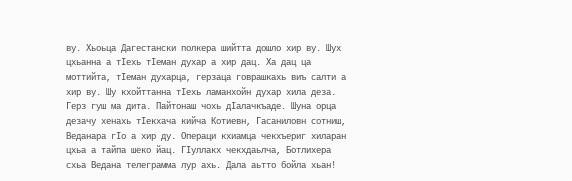ву. Хьоьца Дагестански полкера шийтта дошло хир ву. Шух цхьанна а тIехь тIеман духар а хир дац. Ха дац ца моттийта, тIеман духарца, герзаца говрашкахь виъ салти а хир ву. Шу кхойттанна тIехь ламанхойн духар хила деза. Герз гуш ма дита. Пайтонаш чохь дIалачкъаде. Шуна орца дезачу хенахь тIекхача кийча Котиевн, Гасаниловн сотниш, Веданара гIo а хир ду. Операци кхиамца чекхъериг хиларан цхьа а тайпа шеко йац. ГIуллакх чекхдаьлча, Ботлихера схьа Ведана телеграмма лур ахь. Дала аьтто бойла хьан!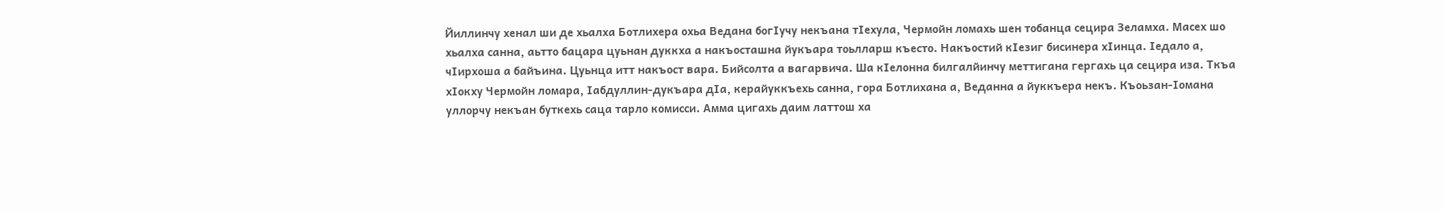Йиллинчу хенал ши де хьалха Ботлихера охьа Ведана богIучу некъана тIехула, Чермойн ломахь шен тобанца сецира Зеламха. Масех шо хьалха санна, аьтто бацара цуьнан дуккха а накъосташна йукъара тоьлларш къесто. Накъостий кIезиг бисинера хIинца. Iедало а, чIирхоша а байъина. Цуьнца итт накъост вара. Бийсолта а вагарвича. Ша кIелонна билгалйинчу меттигана гергахь ца сецира иза. Ткъа хIокху Чермойн ломара, Iабдуллин-дукъара дIа, керайуккъехь санна, гора Ботлихана а, Веданна а йуккъера некъ. Къоьзан-Iомана уллорчу некъан буткехь саца тарло комисси. Амма цигахь даим латтош ха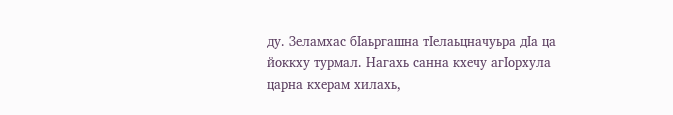ду. Зеламхас бIаьргашна тIелаьцначуьра дIа ца йоккху турмал. Нагахь санна кхечу агIорхула царна кхерам хилахь,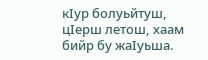кIур болуьйтуш, цIерш летош, хаам бийр бу жаIуьша.